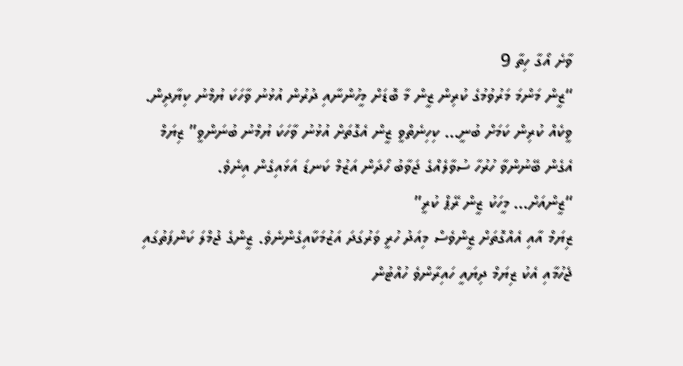ވާށެ އޯގާ ހިތާ 9
“ޒީން މަންމަ މަރުވުމުގެ ކުރިން ޒީން މާ ބޮޑަށް މީހުންނާއި ދުރުން އުޅުނު ވާހަކަ ޔުމްނު ކިޔާދިން. ވީކެއް ކުރިން ކަމަށް ބުނީ… ކިހިނެތްވީ ޒީން އެގޮތަށް އުޅުނު ވާހަކަ ޔުމްނު ބުނަންވީ” ޒިޔަމް އެގެން ބޭނުންވާ ހުރުހާ ސުވާލެއްގެ ޖަވާބު ހޯދަން އަޒުމް ކަނޑަ އަޅައިގެން އިނެވެ.
“ޒީންއަށް… މީހަކު ޒީން ރޭޕް ކުރީ”
ޒިޔަމް އާއި އެއްގޮތަށް ޒީންވެސް މިއަދު ހުރީ ވަރުގަދަ އަޒުމަކާއިގެންނެވެ. ޒީންގެ ޖުމްލަ ކަންފަތުގައި ޖެހުމާއި އެކު ޒިޔަމް ދިޔައީ ހައިރާންވެ ހުއްޓުން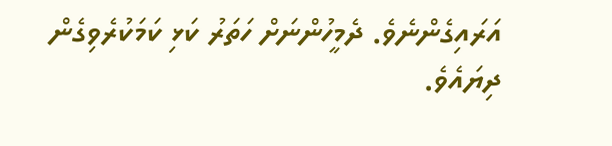އަރައިގެންނެވެ. ދެމީހުންނަށް ހަތަރު ކަޅި ކަމަކުރެވިގެން ދިޔައެވެ.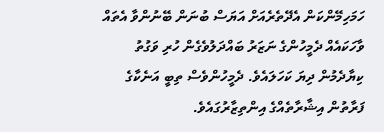ހަމަހިމޭންކަން އެދޭތެރެއަށް އަޔަސް ބުނަން ބޭނުންވާ އެތައް ވާހަކައެއް ދެމީހުންގެ ނަޒަރު ބައްދަލުވެގެން ހުރި ވަގުތު ކިޔާދެމުން ދިޔަ ކަހަލައެވެ. ދެމީހުންވެސް ތިބީ އަނެކާގެ ފަރާތުން އިޝާރާތެއްގެ އިންތިޒާރުގައެވެ.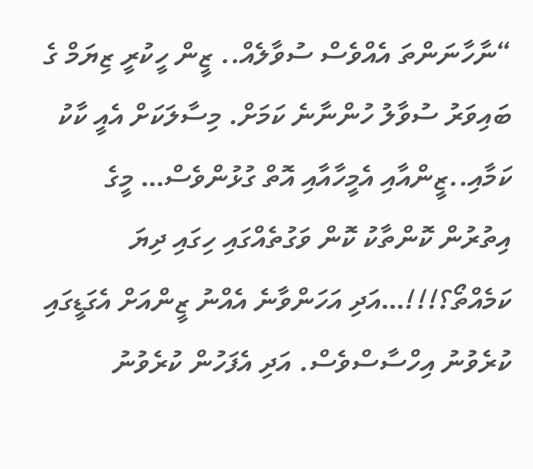“ނާހާނަންތަ އެއްވެސް ސުވާލެއް.. ޒީން ހީކުރީ ޒިޔަމް ގެ ބައިވަރު ސުވާލު ހުންނާނެ ކަމަށް. މިސާލަކަށް އެއީ ކާކު ކަމާއި..ޒީންއާއި އެމީހާއާއި އޮތް ގުޅުންވެސް… މީގެ އިތުރުން ކޮންތާކު ކޮން ވަގުތެއްގައި ހިގައި ދިޔަ ކަމެއްތޯ؟!!!…އަދި އަހަންވާނެ އެއްނު ޒީންއަށް އެގަޑީގައި ކުރެވުނު އިހްސާސްވެސް. އަދި އެފަހުން ކުރެވުނު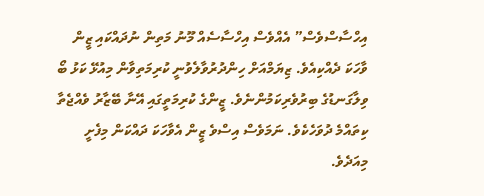އިހްސާސްވެސް” އެއްވެސް އިހްސާސެއް މޫނު މަތިން ނުދައްކައި ޒީން ވާހަކަ ދެއްކިއެވެ. ޒިޔަމްއަށް ހިންދުރުވާލެވުނީ ކުރިމަތިވާން މިއުޅޭ ކަޅު ބޯ ވިލާގަނޑުގެ ބިރުވެރިކަމުންނެވެ. ޒީންގެ ކުރިމަތީގައި އޭނާ ބޭޒާރު ވެއްޖެތާ ކިތައްމެ ދުވަހެކެވެ. ނަމަވެސް އިސްވެ ޒީން އެވާހަކަ ދައްކަން މިފެށީ މިއަދެވެ.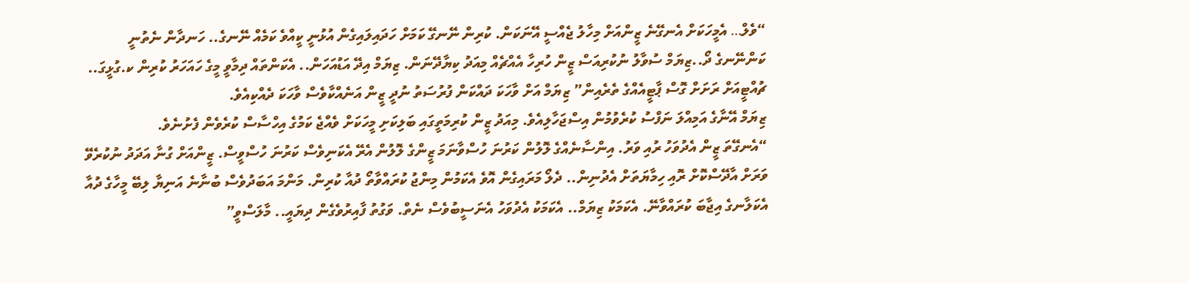“ވެލް… އެމީހަކަށް އެނގޭނެ ޒީންއަށް މިހާލު ޖެއްސީ އޭނަކަން. ކުރިން ނޭނގޭ ކަމަށް ހަދައިލައިގެން އުޅުނީ ކީއްވެ ކަމެއް ނޭނގެ.. ހަނދާން ނެތުނީ ކަންނޭނގެ ދޯ..ޒިޔަމް ސުވާލު ނުކުރިއަސް ޒީން ހުރިހާ އެއްޗެއް މިއަދު ކިޔާދޭނަން. ޒިޔަމް އިދޭ އަޑުއަހަން.. އެކަންތައް ދިމާވީ މީގެ ހައަހަރު ކުރިން ކ.ގުޅީގަ.. ޗުއްޓީއަށް ރަށަށް ގޮސް ޕާޓީއެއްގެ ތެރެއިން” ޒިޔަމް އަށް ވާހަކަ ދައްކަން ފުރުސަތު ނުދީ ޒީން އަނެއްކާވެސް ވާހަކަ ދެއްކިއެވެ.
ޒިޔަމް އޭނާގެ އަމިއްލަ ނަފްސު ކުރެވުމުން އިސްޖަހާލިއެވެ. މިއަދު ޒީން ކުރިމަތީގައި ބަލިކަށި މީހަކަށް ވެއްޖެ ކަމުގެ އިހްސާސް ކުރެވެން ފެށުނެވެ.
“އެނގޭތަ ޒީން އެދުވަހު ރުއި ވަރު. އިންސާނެއްގެ ލޮލުން ކަރުނަ ހުސްވާނަމަ ޒީންގެ ލޮލުން އެރޭ އެކަނިވެސް ކަރުނަ ހުސްވީސް. ޒީންއަށް ގުނާ އަދަދު ނުކުރެވޭ ވަރަށް އާދޭސްކޮށް ރޮއި ހިމާޔަތަށް އެދުނިން.. ދެލޯ މަރައިގެން އޮވެ އެކަމުން މިންޖު ކުރައްވާތޯ ދުއާ ކުރިން. މަންމަ އަބަދުވެސް ބުނާނެ އަނިޔާ ލިބޭ މީހާގެ ދުއާ އެކަލާނގެ އިޖާބަ ކުރައްވާނޭ. އެކަމަކު ޒިޔަމް.. އެކަމަކު އެދުވަހު އެނަސީބުވެސް ނެތް. ވަގުތު ފާއިރުވެގެން ދިޔައީ.. މާލަސްވީ”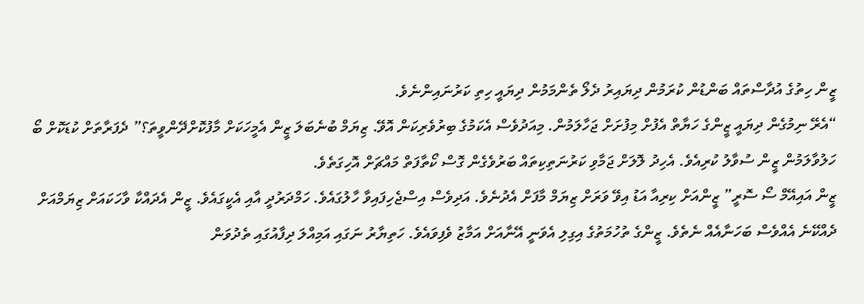ޒީން ހިތުގެ އުދާސްތައް ބަންޑުން ކުރަމުން ދިޔައިރު ދެލޯ ތެންމަމުން ދިޔައީ ހިތި ކަރުނައިންނެވެ.
“އެރޭ ނިމުގެން ދިޔައީ ޒީންގެ ހަޔާތް އެފުށް މިފުށަށް ޖަހާލަމުން. މިއަދުވެސް އެކަމުގެ ބިރުވެރިކަން އޮވޭ. ޒިޔަމް ބުނެބަލަ ޒީން އެމީހަކަށް މާފުކޮށްދޭންވީތަ؟” ދެފަރާތަށް ކުޑަކޮށް ބޯ ހަލުވާލަމުން ޒީން ސުވާލު ކުރިއެވެ. އެހިދު ލޮލަށް ޖަމާވި ކަރުނަތިކިތައް ބަރުވެގެން ގޮސް ކޯތާފަތް މައްޗަށް އޮހިގަތެވެ.
ޒީން އައިއޭމް ސޯ ސޮރީ” ޒީންއަށް ކިރިއާ އަޑު އިވޭ ވަރަށް ޒިޔަމް މާފަށް އެދުނެވެ. އަދިވެސް އިސްޖެހިފައިވާ ހާލުގައެވެ. ހަމްދަރުދީ އާއި އެކީގައެވެ. ޒީން އެދައްކާ ވާހަކައަށް ޒިޔަމްއަށް ދެއްކޭނެ އެއްވެސް ބަހަނާއެއް ނެތެވެ. ޒީންގެ ތުހުމަތުގެ އިގިލި އެވަނީ އޭނާއަށް އަމާޒު ވެފިވައެވެ. ހަތިޔާރު ނަގައި އަމިއްލަ ދިފާއުގައި ތެދުވަން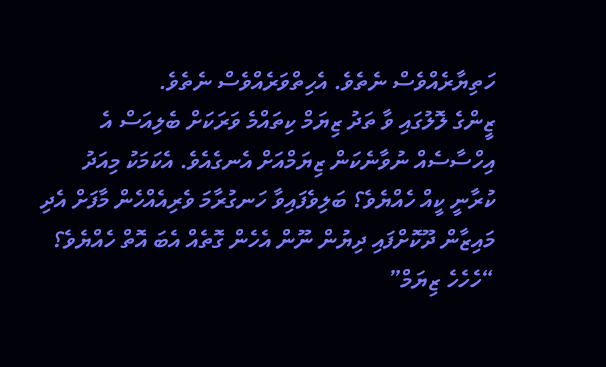ހަތިޔާރެއްވެސް ނެތެވެ. އެހިތްވަރެއްވެސް ނެތެވެ.
ޒީންގެ ލޮލުގައި ވާ ތަދު ޒިޔަމް ކިތައްމެ ވަރަކަށް ބެލިއަސް އެ އިހްސާސެއް ނުވާނެކަން ޒިޔަމްއަށް އެނގެއެވެ. އެކަމަކު މިއަދު ކުރާނީ ކީއް ހެއްޔެވެ؟ ބަލިވެފައިވާ ހަނގުރާމަ ވެރިއެއްހެން މާފަށް އެދި މައިޒާން ދޫކޮށްފައި ދިޔުން ނޫން އެހެން ގޮތެއް އެބަ އޮތް ހެއްޔެވެ؟
“ހެހެހެ ޒިޔަމް”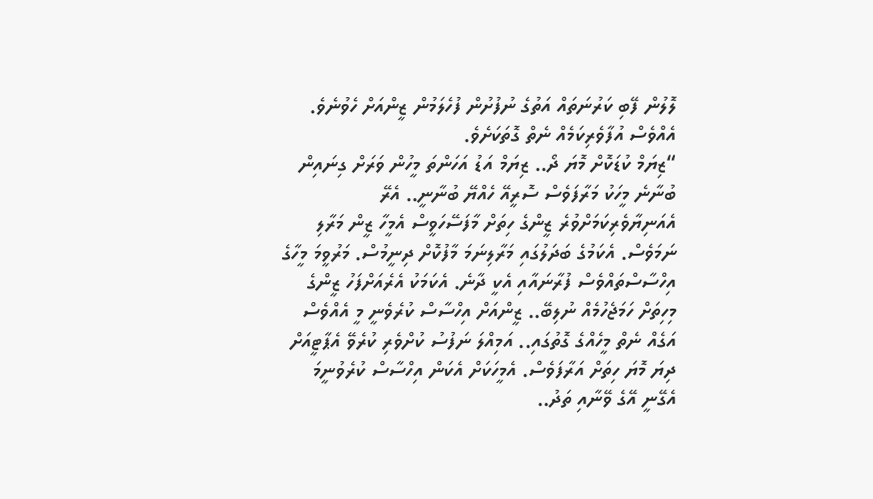ލޮލުން ފޭބި ކަރުނަތައް އަތުގެ ނުފުށުން ފުހެލަމުން ޒީންއަށް ހެވުނެވެ. އެއްވެސް އުފާވެރިކަމެއް ނެތް ގޮތަކަށެވެ.
“ޒިޔަމް ކުޑަކޮށް މޮޔަ ދޯ.. ޒިޔަމް އަޑު އަހަންތަ މީހުން ވަރަށް ގިނައިން ބުނާނެ މީހަކު މަރާފަވެސް ސޮރީއޭ ހެއްޔޭ ބުނާނީ.. އެރޭ އެއަނިޔާވެރިކަމަށްވުރެ ޒީންގެ ހިތަށް މާފަސޭހަވީސް އެމީހާ ޒީން މަރާލި ނަމަވެސް. އެކަމުގެ ބަދަލުގައި މަރާލިނަމަ މާފުކޮށް ދިނީމުސް. މަރުވީމަ މީހާގެ އިހްސާސްތައްވެސް ފުރާނައާއި އެކީ ދާނެ. އެކަމަކު އެރެއަށްފަހު ޒީންގެ މިހިތަށް ހަމަޖެހުމެއް ނުލިބޭ.. ޒީންއަށް އިހްސާސް ކުރެވެނީ މީ އެއްވެސް އަގެއް ނެތް މީހެއްގެ ގޮތުގައި.. އަމިއްލަ ނަފުސު ކުށްވެރި ކުރެވޭ އެޕާޓީއަށް ދިޔަ މޮޔަ ހިތަށް އަރާފަވެސް. އެމީހަކަށް އެކަން އިހްސާސް ކުރެވުނީމަ އެގޭނީ އޭގެ ވޭނާއި ތަދު..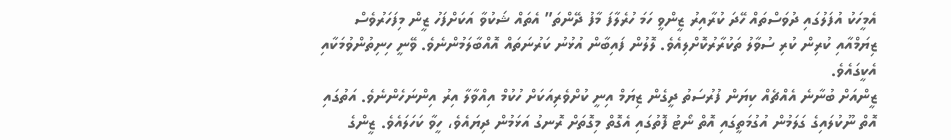އެމީހަކު އުފަލުގައި ދުވަސްތައް ހޭދަ ކުރާއިރު ޒީންވީ ހަމަ ހުރެލާފަ މާފު ދޭންތަ” އެތައް ޝަކުވާ އަކަށްފަހު ޒީން މިފަހަރުވެސް ޒިޔަމްއާއި ކުރިން ކުރި ސުވާލު ތަކުރާރުކޮށްލިއެވެ. ލޮލުން ފައިބާން އުޅުނު ކަރުނަތައް އޮއްބާލަމުންނެވެ. ވޭނީ ހިނިތުންވުމަކާއި އެކީގައެވެ.
ޒީންއަށް ބުނާނެ އެއްޗެއް ކިޔަން ފުރުސަތު ދީގެން ޒިޔަމް އިނީ ކުށްވެރިއަކަށް ހުކުމް އިއްވާލާ އިރު އިންނަހެންނެވެ. އަތުގައި އޮތް ނޫކުލައިގެ ގަލަމުން އުގުމަތީގައި އޮތް ނޯޓު ފޮތުގައި އެގޮތް މިގޮތަށް ރޮނގު އަޅަމުން ދިޔައެވެ، ހީވާ ކަހަލައެވެ. ޒީންގެ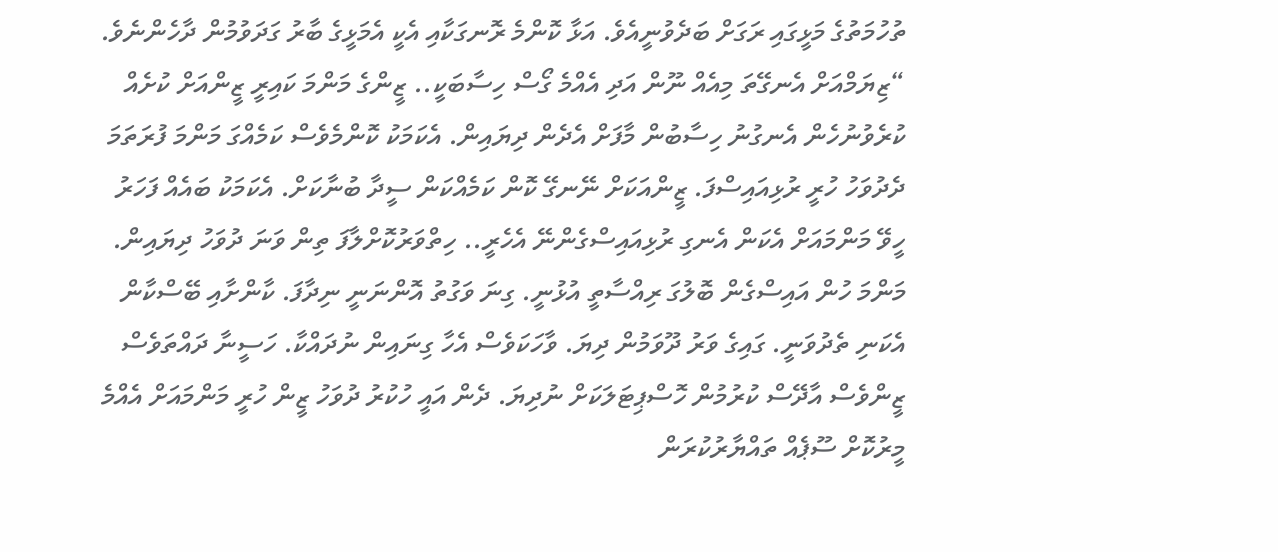ތުހުމަތުގެ މަޅީގައި ރަގަށް ބަދެވުނީއެވެ. އަޅާ ކޮންމެ ރޮނގަކާއި އެކީ އެމަޅީގެ ބާރު ގަދަވުމުން ދާހެންނެވެ.
“ޒިޔަމްއަށް އެނގޭތަ މިއެއް ނޫން އަދި އެއްމެ ގޯސް ހިސާބަކީ.. ޒީންގެ މަންމަ ކައިރީ ޒީންއަށް ކުށެއް ކުރެވުނުހެން އެނގުނު ހިސާބުން މާފަށް އެދެން ދިޔައިން. އެކަމަކު ކޮންމެވެސް ކަމެއްގަ މަންމަ ފުރަތަމަ ދެދުވަހު ހުރީ ރުޅިއައިސްފަ. ޒީންއަކަށް ނޭނގޭ ކޮން ކަމެއްކަން ސީދާ ބުނާކަށް. އެކަމަކު ބައެއް ފަހަރު ހީވޭ މަންމައަށް އެކަން އެނގި ރުޅިއައިސްގެންނޭ އެހެރީ.. ހިތްވަރުކޮށްލާފަ ތިން ވަނަ ދުވަހު ދިޔައިން. މަންމަ ހުން އައިސްގެން ބޮލުގަ ރިއްސާތީ އުޅުނީ. ގިނަ ވަގުތު އޮންނަނީ ނިދާފަ. ކާންށާއި ބޭސްކާން އެކަނި ތެދުވަނީ. ގައިގެ ވަރު ދޫވަމުން ދިޔަ. ވާހަކަވެސް އެހާ ގިނައިން ނުދައްކާ. ހަސީނާ ދައްތަވެސް ޒީންވެސް އާދޭސް ކުރުމުން ހޮސްޕިޓަލަކަށް ނުދިޔަ. ދެން އައީ ހުކުރު ދުވަހު ޒީން ހުރީ މަންމައަށް އެއްމެ މީރުކޮށް ސޫޕެއް ތައްޔާރުކުރަން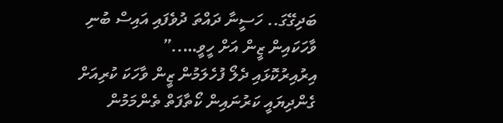ބަދިގޭގަ.. ހަސީނާ ދައްތަ ދުވެފައި އައިސް ބުނި ވާހަކައިން ޒީން އަށް ހީވީ…..”
އިރުއިރުކޮޅައި ދެލޯ ފުހެލަމުން ޒީން ވާހަކަ ކުރިއަށް ގެންދިޔައީ ކަރުނައިން ކޯތާފަތް ތެންމަމުން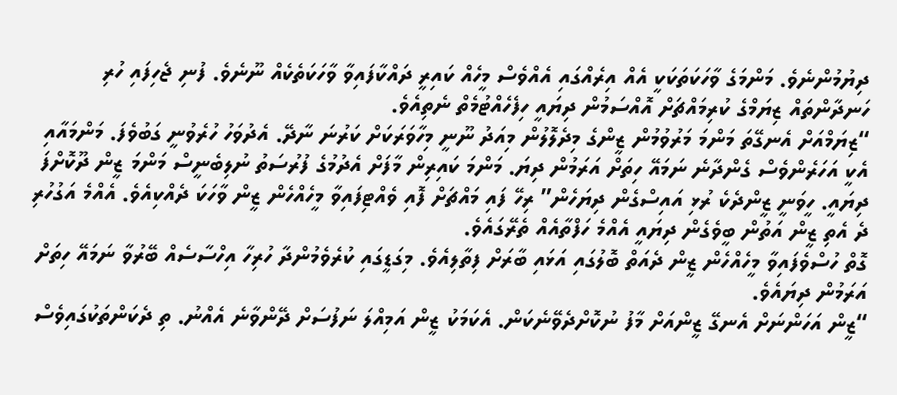ދިޔުމުންނެވެ. މަންމަގެ ވާހަކަތަކަކީ އެއް އިރެއްގައި އެއްވެސް މީހެއް ކައިރީ ދައްކާފައިވާ ވާހަކަތެކެއް ނޫނެވެ. ފުނި ޖެހިފައި ހުރި ހަނދާންތައް ޒިޔަމްގެ ކުރިމައްޗަށް އޮއްސަމުން ދިޔައީ ހިފެހެއްޓުމެތް ނެތިއެވެ.
“ޒިޔަމްއަށް އެނގޭތަ މަންމަ މަރުވުމުން ޒީންގެ މިދެލޮލުން މިއަދު ނޫނީ މިހާވަރަކަށް ކަރުނަ ނާދޭ. އެދުވަހު ހުރެވުނީ ގަބުވެފަ. މަންމައާއި އެކީ އަހަރެންވެސް ގެންދާނެ ނަމައޭ ހިތަށް އަރަމުން ދިޔަ. މަންމަ ކައިރިން މާފަށް އެދުމުގެ ފުރުސަތު ނުލިބެނީސް މަންމަ ޒީން ދޫކޮށްފަ ދިޔައީ. ހީވަނީ ޒީންދެކެ ރުޅި އައިސްގެން ދިޔަހެން” ރިހޭ ފައި މައްޗަށް ފޮއި ވެއްޓިފައިވާ މީހެއްހެން ޒީން ވާހަކަ ދެއްކިއެވެ. އެއްމެ އަގުހުރި ދެ އެތި ޒީން އަތުން ބީވެގެން ދިޔައީ އެއްމެ ހަފްތާއެއް ތެރޭގައެވެ.
ގޮތް ހުސްވެފައިވާ މީހެއްހެން ޒީން ދެއަތް ބޮލުގައި އަޅައި ބާރަށް ފިތާލިއެވެ. މިގަޑީގައި ކުރެވެމުންދާ ހުރިހާ އިހްސާސެއް ބޭރުވާ ނަމައޭ ހިތަށް އަރަމުން ދިޔައެވެ.
“ޒީން އަހަންނަށް އެނގޭ ޒީންއަށް މާފު ނުކޮށްދެވޭނެކަން. އެކަމަކު ޒީން އަމިއްލަ ނަފުސަށް ދޭންވާނެ އެއްނު. ތި ދެކަންތަކުގައިވެސް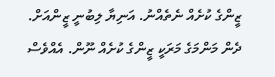ޒީންގެ ކުށެއް ނެތެއްނު. އަނިޔާ ލިބުނީ ޒީންއަށް. ދެން މަންމަގެ މަރަކީ ޒީންގެ ކުށެއް ނޫން. އެއްވެސް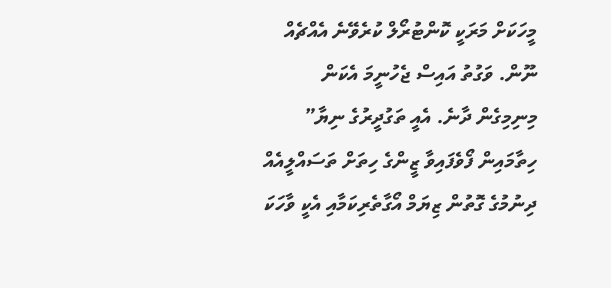މީހަކަށް މަރަކީ ކޮންޓުރޯލް ކުރެވޭނެ އެއްޗެއް ނޫން. ވަގުތު އައިސް ޖެހުނީމަ އެކަން މިނިމިގެން ދާނެ. އެއީ ތަގުދީރުގެ ނިޔާ” ހިތާމައިން ފޯވެފައިވާ ޒީންގެ ހިތަށް ތަސައްލީއެއް ދިނުމުގެ ގޮތުން ޒިޔަމް އޯގާތެރިކަމާއި އެކީ ވާހަކަ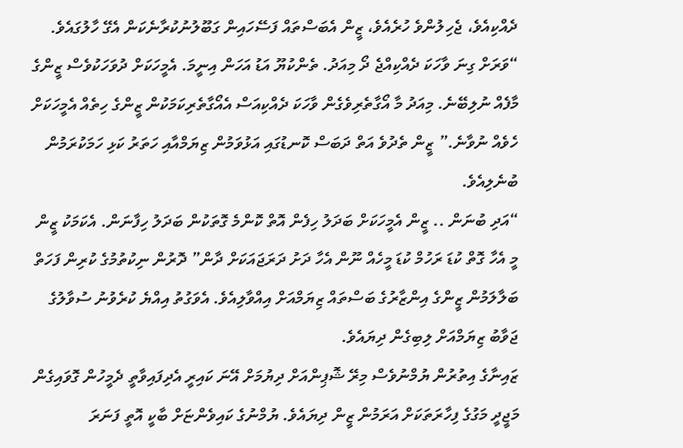ދެއްކިއެވެ، ޖެހިލުންވެ ހުރެއެވެ، ޒީން އެބަސްތައް ފަސޭހައިން ގަބޫލުނުކުރާނެކަން އެގޭ ހާލުގައެވެ.
“ވަރަށް ގިނަ ވާހަކަ ދެއްކިއްޖެ ދޯ މިއަދު. ތެންކުޔޫ އަޑު އަހަން އިނީމަ. އެމީހަކަށް ދުވަހަކުވެސް ޒީންގެ މާފެއް ނުލިބޭނެ. މިއަދު މާ އޯގާތެރިވެގެން ވާހަކަ ދެއްކިއަސް އެއޯގާތެރިކަމަކުން ޒީންގެ ހިތެއް އެމީހަކަށް ހެވެއް ނުވާނެ.” ޒީން ތެދުވެ އަތް ދަބަސް ކޮނޑުގައި އަޅުވަމުން ޒިޔަމްއާއި ހަތަރު ކަޅި ހަމަކުރަމުން ބުނެލިއެވެ.
“އަދި ބުނަން .. ޒީން އެމީހަކަށް ބަދަލު ހިފެން އޮތް ކޮންމެ ގޮތަކުން ބަދަލު ހިފާނަން. އެކަމަކު ޒީން މީ އެހާ ގޮތް ކުޑަ ރަހުމް ކުޑަ މީހެއް ނޫން އެހާ ދަށު ދަރަޖައަކަށް ދާން” ދޮރުން ނިކުތުމުގެ ކުރިން ފަހަތް ބަލާލަމުން ޒީންގެ އިންޒާރުގެ ބަސްތައް ޒިޔަމްއަށް އިއްވާލިއެވެ. އެވަގުތު އިއްޔެ ކުރެވުނު ސުވާލުގެ ޖަވާބު ޒިޔަމްއަށް ލިބިގެން ދިޔައެވެ.
ޒައިނާގެ އިތުރުން ޔުމްނުވެސް މިރޭ ޝޮޕިންއަށް ދިޔުމަށް އޭނަ ކައިރީ އެދިފައިވާތީ ދެމީހުން ގޮވައިގެން މަޖީދީ މަގުގެ ފިހާރަތަކަށް އަރަމުން ޒީން ދިޔައެވެ. ޔުމްނުގެ ކައިވެންޏަށް ބާކީ އޮތީ ފަނަރަ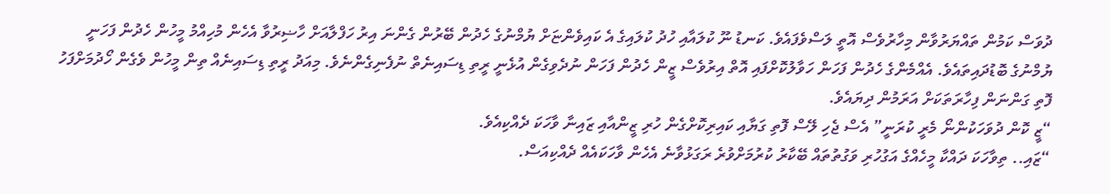ދުވަސް ކަމުން ތައްޔަރުވާން މިހާރުވެސް އޮތީ ލަސްވެފައެވެ. ކަނޑު ނޫ ކުލައާއި ހުދު ކުލައިގެ އެ ކައިވެންޏަށް ޔުމްނުގެ ހެދުން ބޭރުން ގެންނަ އިރު ހަފްލާއަށް ހާޟިރުވާ އެހެން މުހިއްމު މީހުން ހެދުން ފަހަނީ ޔުމްނުގެ ބޮޑުދައިތައެވެ. އެއްމެންގެ ހެދުން ފަހަން ހަވާލުކޮށްފައި އޮތް އިރުވެސް ޒީން ހެދުން ފަހަން ނުދެވިގެން އުޅެނީ ރީތި ޑިސައިނެތް ނުފެނިގެންނެވެ. މިއަދު ރީތި ޑިސައިނެއް ތިން މީހުން ވެގެން ހޯދުމަށްފަހު ފޮތި ގަންނަން ފިހާރަތަކަށް އަރަމުން ދިޔައެވެ.
“ޒީ ކޮން ދުވަހަކުންނޯ މެރީ ކުރަނީ” އެސް ޖެހި ލޭސް ފޮތި ގަޔާއި ކައިރިކޮށްގެން ހުރި ޒީންއާއި ޒައިނާ ވާހަކަ ދެއްކިއެވެ.
“ޒައި.. ތިވާހަކަ ދައްކާ މީހެއްގެ އަގުހުރި ވަގުތުތައް ބޭކާރު ކުރުމަށްވުރެ ރަގަޅުވާނެ އެހެން ވާހަކައެއް ދެއްކިއަސް.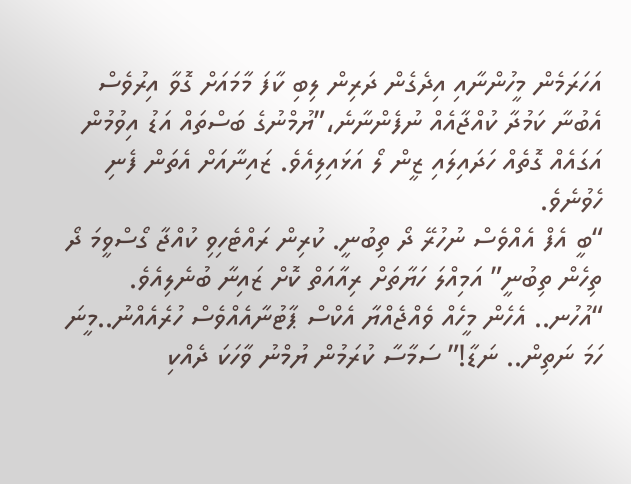އަހަރަމެން މީހުންނާއި އިދެގެން ދަރިން ލިބި ކާފަ މާމައަށް ގޮވާ އިރުވެސް އެބުނާ ކަމުދާ ކުއްޖާއެއް ނުފެންނާނެ،”ޔުމްނުގެ ބަސްތައް އަޑު އިވުމުން އަގައެއް ގޮތެއް ހަދައިލައި ޒީން ލޯ އަޅައިލިއެވެ. ޒައިނާއަށް އެތަން ފެނި ހެވުނެވެ.
“ބީ އެފް އެއްވެސް ނުހުރޭ ދޯ ތިބުނީ. ކުރިން ރައްޓެހިވި ކުއްޖާ ގޯސްވީމަ ދޯ ތިހެން ތިބުނީ” އަމިއްލަ ހަޔާތަށް ރިއާއަތް ކޮށް ޒައިނާ ބުނެލިއެވެ.
“އުހުނ.. އެހެން މީހެއް ވެއްޖެއްޔާ އެކްސް ޕާޓުނާއެއްވެސް ހުރެއެއްނު..މީނަ ހަމަ ނަތިން.. ނަޑާ!” ސަމާސާ ކުރަމުން ޔުމްނު ވާހަކަ ދެއްކި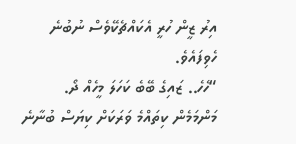އިރު ޒީން ހުރީ އެކައްޗެކޭވެސް ނުބުނެ ހެވިފައެވެ.
“ހެހެ.. ޒައިގެ ބޭބެ ކަހަލަ މީހެއް ދޯ. މަންމަމެން ކިތައްމެ ވަރަކަށް ކިޔަސް ބުނާނެ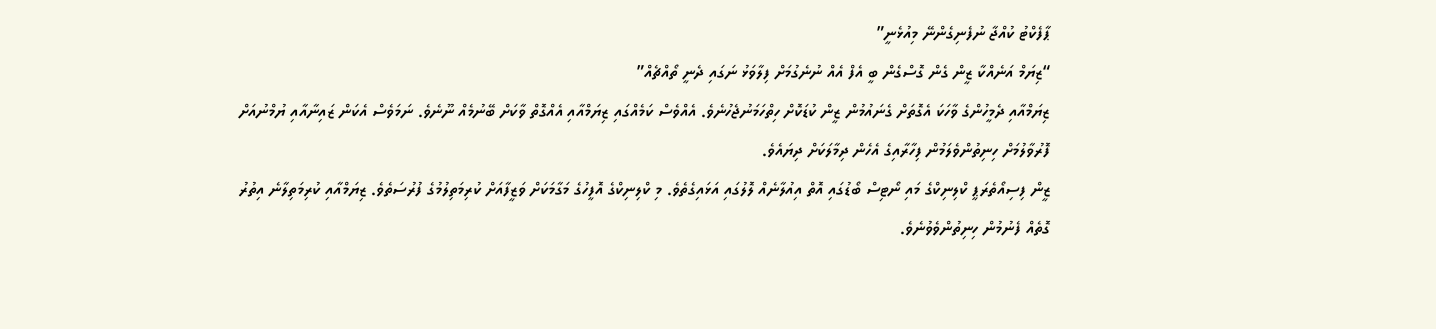ޕާފެކްޓު ކުއްޖާ ނުފެނިގެންނޭ މިއުޅެނީ”
“ޒިޔަމް އަނެއްކާ ޒީން ގެން ގޮސްގެން ބީ އެފް އެއް ނުނެގުމަށް ފިލާވަޅު ނަގައި ދެނީ ތޯއްޗެއް”
ޒިޔަމްއާއި ދެމީހުންގެ ވާހަކަ އެގޮތަށް ގެނައުމުން ޒީން ކުޑަކޮށް ހިތްހަމަނުޖެހުނެވެ. އެއްވެސް ކަމެއްގައި ޒިޔަމްއާއި އެއްގޮތް ވާކަށް ބޭނުމެއް ނޫނެވެ. ނަމަވެސް އެކަން ޒައިނާއާއި ޔުމްނުއަށް ފޮރުވާލުމަށް ހިނިތުންވެލަމުން ފިހާރާއިގެ އެހެން ދިމާލަކަށް ދިޔައެވެ.
ޒީން ފިސިއޯތެރަޕީ ކްލިނިކްގެ މައި ނޯޓިސް ބޯޑުގައި އޮތް އިއުލާނެއް ލޮލުގައި އަޅައިގެތެވެ. މި ކްލިނިކްގެ އޮފީހުގެ މަގާމަކަށް ވަޒީފާއަށް ކުރިމަތިލުމުގެ ފުރުސަތެވެ. ޒިޔަމްއާއި ކުރިމަތިލާނެ އިތުރު ގޮތެއް ފެނުމުން ހިނިތުންވެވުނެވެ.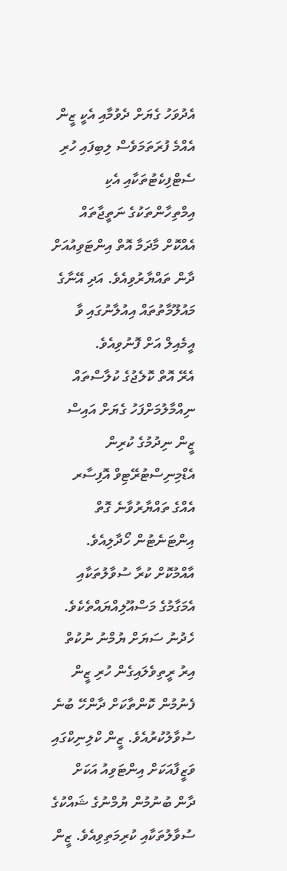އެދުވަހު ގެޔަށް ދެވުމާއި އެކީ ޒީން އެއްމެ ފުރަތަމަވެސް ލިބިފައި ހުރި ސެޓްފިކެޓުތަކާއި އެކި އިމްތިހާންތަކުގެ ނަތީޖާތައް އެއްކޮށް މާދަމާ އޮތް އިންޓަވިއުއަށް ދާން ތައްޔާރުވިއެވެ. އަދި އޭނާގެ މައުލޫމާތުތައް އިއުލާނުގައި ވާ އީމެއިލް އަށް ފޮނުވިއެވެ.
އެރޭ އޮތް ކޮލެޖުގެ ކުލާސްތައް ނިއްމާލުމަށްފަހު ގެޔަށް އައިސް ޒީން ނިދުމުގެ ކުރިން އެޑްމިނިސްޓުރޭޓިވް އޮފިސާރ އެއްގެ ތައްޔާރުވާނެ ގޮތް އިންޓަނެޓުން ހޯދާލިއެވެ. އާއްމުކޮށް ކުރާ ސުވާލުތަކާއި އެމަގާމުގެ މަސްއޫލިއްޔައްތެކެވެ.
ހެދުނު ސަޔަށް ޔުމްނު ނުކުތް އިރު ރީތިވެލައިގެން ހުރި ޒީން ފެނުމުން ކޮންތާކަށް ދާންހޭ ބުނެ ސުވާލުކުރުއެވެ. ޒީން ކްލިނިކްގައި ވަޒީފާއަކަށް އިންޓަވިއު އަކަށް ދާން ބުނުމުން ޔުމްނުގެ ޝައްކުގެ ސުވާލުތަކާއި ކުރިމަތިވިއެވެ. ޒީން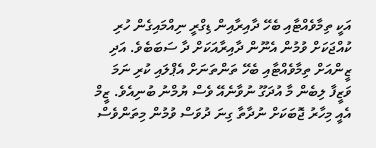އަކީ ތިމާވެއްޓާއި ބެހޭ ދާއިރާއިން ޑިގްރީ ނިއްމައިގެން ހުރި ކުއްޖަކަށް ވުމުން އެނޫން ދާއިރާއަކަށް ދާ ސަބަބެވެ. އަދި ޒީންއަށް ތިމާވެއްޓާއި ބެހޭ ތަންތަނަށް އެޕްލައި ކުރި ނަމަ ވަޒީފާ ލިބެން މާ އުދަގޫ ނުވާނެއޭ ވެސް ޔުމްނު ބުނިއެވެ. ޒީމް އެއީ މިހާރު ޖޮބަކަށް ނުދާތާ ގިނަ ދުވަސް ވުމުން މިތަންވެސް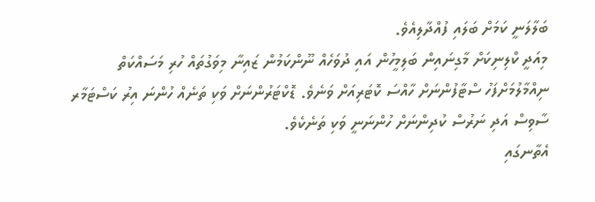ބަލާލަނީ ކަމަށް ބަލައި ފުއްދާލިއެވެ.
މިއަދީ ކްލިނިކަށް މާގިނައިން ބަލިމީހުން އައި ދުވަހެއް ނޫންކަމުން ޒައިނާ މިވަގުތައް ހުރި މަސައްކަތް ނިއްމާލުމަށްފަހު ސްޓާފުންނަށް ހާއްސަ ކޮޓަރިއަށް ވަނެވެ. ޑޮކްޓަރުންނަށް ވަކި ތަނެއް ހުންނަ އިރު ކަސްޓަމާރ ސާވިސް އަދި ނަރުސް ކުދިންނަށް ހުންނަނީ ވަކި ތަނެކެވެ.
އެތާނގައި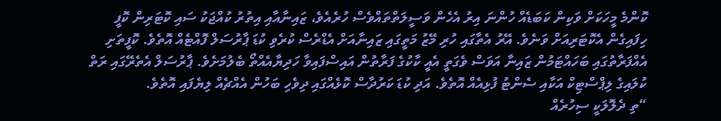ކޮންމެ މީހަކަށް ވަކިން ކަބަޑެއް ހުންނަ އިރު އެހެން ވަސީލަތްތައްވެސް ހުރެއެވެ، ޒައިނާއާއި އިތުރު ކުއްޖަކު ސައި ކޮޓަރިން ކޮފީ ހިފައިގެން އެކޮޓަރިއަށް ވަނެވެ. އޭރު އެތާގައި ހުރި މޭޒު މަތީގައި ޒައިނާއަށް އެޑްރެސް ކުރެވި ކުޑަ ޕާރުސަލް ފޮއްޓެއް އޮތެވެ. ކޮފީތަށި އެއްފަރާތުގައި ބަހައްޓަމުން ޒައިނާ އަވަސް ވެގަތީ އެއީ ކާކުގެ ފަރާތުން އައިސްފައިވާ ހަދިޔާއެއްތޯ ބެލުމަށެވެ. ޕާރުސަލް އެތެރޭގައި ރަތް ކުލައިގެ ލިޕްސްޓިކް އަކާއި ސެންޓު ފުޅިއެއް އޮތެވެ. އަދި ކުޑަ ކަރުދާސް ކޮޅެއްގައި ދިވެހި ބަހުން އެއްޗެއް ލިޔެފައި އޮތެވެ.
“ތި ދެލޮލަކީ ސިހުރެއް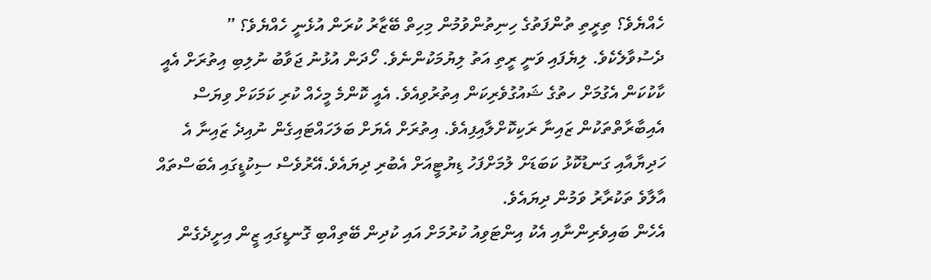ހެއްޔެވެ؟ ތިރީތި ތުންފަތުގެ ހިނިތުންވުމުން މިހިތް ބޭޒާރު ކުރަން އުޅެނީ ހެއްޔެވެ؟ ”
ދެސުވާލެކެވެ. ލިޔެފައި ވަނީ ރީތި އަތު ލިޔުމަކުންނެވެ. ހޯދަން އުޅުނު ޖަވާބު ނުލިބި އިތުރަށް އެއީ ކާކުކަން އެގުމަށް ހތުގެ ޝައުގުވެރިކަން އިތުރުވިއެވެ. އެއީ ކޮންމެ މީހެއް ކުރި ކަމަކަށް ވިޔަސް އެއިބާރާތްތަކުން ޒައިނާ ރަކިކޮށްލާއިފިއެވެ. އިތުރަށް އެޔަށް ބަލަހައްޓައިގެން ނުއިދެ ޒައިނާ އެ ހަދިޔާއާއި ގަނޑުކޮޅު ކަބަޑަށް ލުމަށްފަހު ޑިޔުޓީއަށް އެބުރި ދިޔައެވެ.އޭރުވެސް ސިކުޑީގައި އެބަސްތައް އާލާވެ ތަކުރާރު ވަމުން ދިޔައެވެ.
އެހެން ބައިވެރިންނާއި އެކު އިންޓަވިއު ކުރުމަށް އައި ކުދިން ބޭތިއްބި ގޮނޑީގައި ޒީން އިށީދެގެން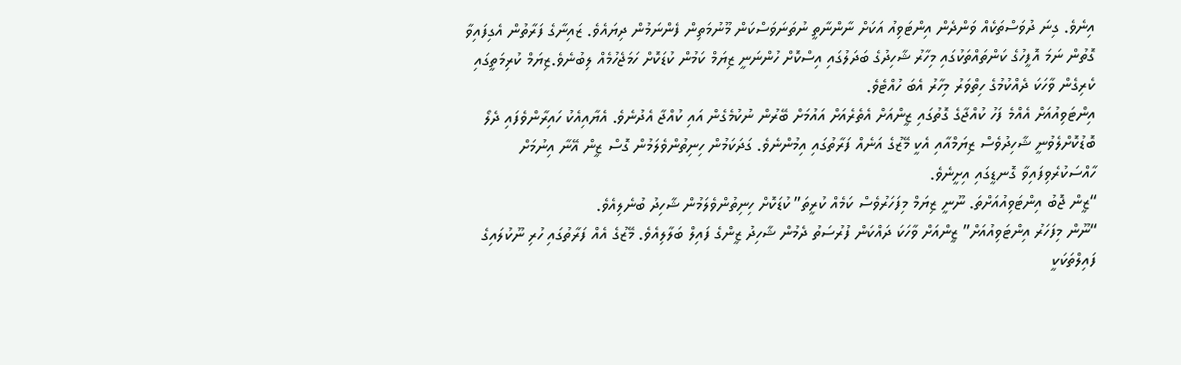އިނެވެ. ގިނަ ދުވަސްތަކެއް ވަންދެން އިންޓަވިއު އަކަށް ނާންނާތީ ނުތަނަވަސްކަން މޫނުމަތިން ފެންނަމުން ދިޔައެވެ. ޒައިނާގެ ފަރާތުން އެގިފައިވާ ގޮތުން ނަމަ އޮފީހުގެ ކަންތައްތަކުގައި މިހާރު ޝާހިދުގެ ބަދަލުގައި އިސްކޮށް ހުންނަނީ ޒިޔަމް ކަމުން ކުޑަކޮށް ހަމަޖެހުމެއް ލިބުނެވެ.ޒިޔަމް ކުރިމަތީގައި ކެރިގެން ވާހަކަ ދެއްކުމުގެ ހިތްވަރު މިހާރު އެބަ ހުއްޓެވެ.
އިންޓަވިއުއަށް އެއްމެ ފަހު ކުއްޖާގެ ގޮތުގައި ޒީންއަށް އެތެރެއަށް އައުމަށް ބޭރުން ނުކުމެގެން އައި ކުއްޖާ އެދުނެވެ. އެޔާއިއެކު ހައިރާންވެފައި ދެލޯ ބޮޑުކޮށްލެވުނީ ޝާހިދުވެސް ޒިޔަމްއާއި އެކީ މޭޒުގެ އަނެއް ފަރާތުގައި އިމުންނެވެ. ގަދަކަމުން ހިނިތުންވެލަމުން ގޮސް ޒީން އޭނާ އިނުމަށް ހާއްސަކުރެވިފައިވާ ގޮނޑީގައި އިށީނެވެ.
“ޒީން ޖޮބު އިންޓަވިއުއަށްތަ. ނޫނީ ޒިޔަމް މިފަހަރުވެސް ކަމެއް ކުރީތަ” ކުޑަކޮށް ހިނިތުންވެލަމުން ޝާހިދު ބުނެލިއެވެ.
“ނޫން މިފަހަރު އިންޓަވިއުއަށް” ޒީންއަށް ވާހަކަ ދައްކަން ފުރުސަތު ދެމުން ޝާހިދު ޒީންގެ ފައިލް ބަލާލިއެވެ. މޭޒުގެ އެއް ފަރާތުގައި ހުރި ނޫކުލައިގެ ފައިލްތަކަކީ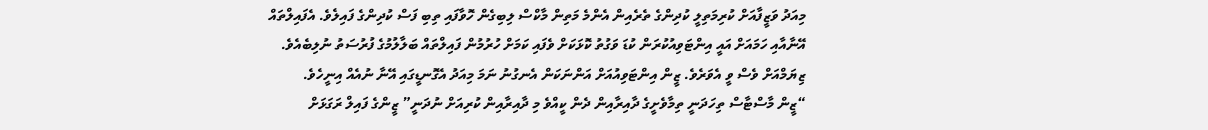މިއަދު ވަޒީފާއަށް ކުރިމަތިލީ ކުދިންގެ ތެރެއިން އެންމެ މަތިން މާކްސް ލިބިގެން ހޮވާފައި ތިބި ފަސް ކުދިންގެ ފައިލެވެ. އެފައިލްތައް އޭނާއާއި ހަމައަށް އައީ އިންޓަވިއުކުރަން ކުޑަ ވަގުތު ކޮޅަކަށް ވެފައި ކަމަށް ހުރުމުން ފައިލްތައް ބަލާލުމުގެ ފުރުސަތު ނުލިބެއެވެ. ޒިޔަމްއަށް ވެސް ވީ އެވަރެވެ. ޒީން އިންޓަވިއުއަށް އަންނަކަން އެނގުނު ނަމަ މިއަދު އެގޮނޑީގައި އޭނާ ނުއެއް އިނީހެވެ.
“ޒީން މާސްޓާސް ތިހަދަނީ ތިމާވެށީގެ ދާއިރާއިން ދެން ކީއްވެ މި ދާއިރާއިން ކުރިއަށް ނުދަނީ” ޒީންގެ ފައިލް ރަގަޅަށް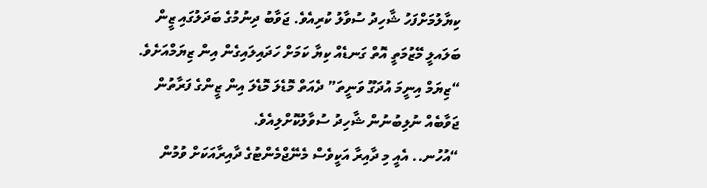ކިޔާލުމަށްފަހު ޝާހިދު ސުވާލު ކުރިއެވެ. ޖަވާބު ދިނުމުގެ ބަދަލުގައި ޒީން ބަލައލީ މޭޒުމަތީ އޮތް ގަނޑެއް ކިޔާ ކަމަށް ހަދައިލައިގެން އިން ޒިޔަމްއަށެވެ.
“ޒިޔަމް އިނީމަ އުދަގޫ ވަނީތަ” ދެއަތް މޮޑެލަ މޮޑެލަ އިން ޒީންގެ ފަރާތުން ޖަވާބެއް ނުލިބުނުން ޝާހިދު ސުވާލުކޮށްލިއެވެ.
“އުހުނ.. އެއީ މި ދާއިރާ އަކީވެސް މެނޭޖްމެންޓުގެ ދާއިރާއަކަށް ވުމުން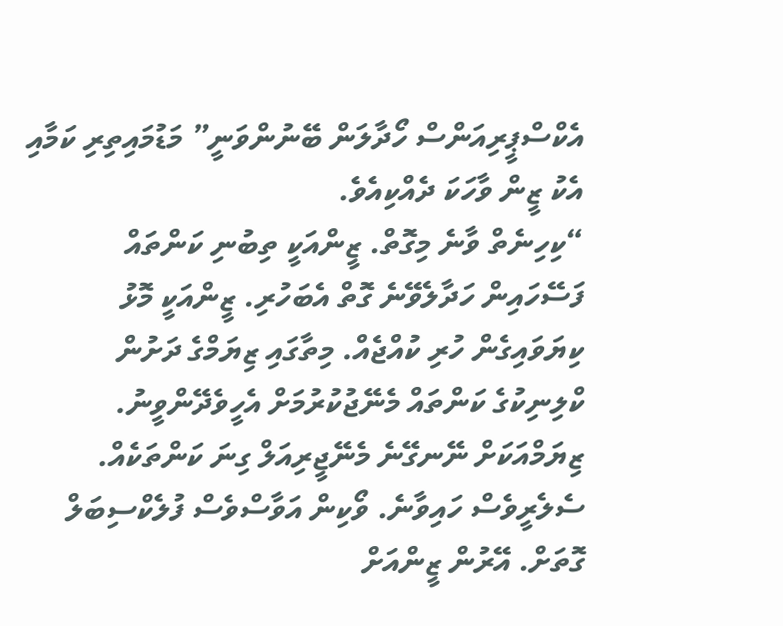އެކްސްޕީރިއަންސް ހޯދާލަން ބޭނުންވަނީ” މަޑުމައިތިރި ކަމާއި އެކު ޒީން ވާހަކަ ދެއްކިއެވެ.
“ކިހިނެތް ވާނެ މިގޮތް. ޒީންއަކީ ތިބުނި ކަންތައް ފަސޭހައިން ހަދާލެވޭނެ ގޮތް އެބަހުރި. ޒީންއަކީ މޮޅު ކިޔަވައިގެން ހުރި ކުއްޖެއް. މިތާގައި ޒިޔަމްގެ ދަށުން ކްލިނިކުގެ ކަންތައް މެނޭޖުކުރުމަށް އެހީވެދޭންވީނު. ޒިޔަމްއަކަށް ނޭނގޭނެ މެނޭޖީރިއަލް ގިނަ ކަންތަކެއް. ސެލެރީވެސް ހައިވާނެ. ވޯކިން އަވާސްވެސް ފުލެކްސިބަލް ގޮތަށް. އޭރުން ޒީންއަށް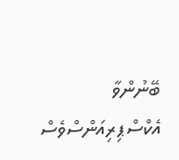ބޭނުންވާ އެކްސްޕިރިއަންސްވެސް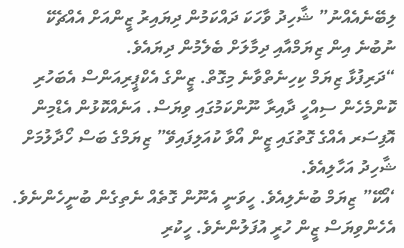ލިބޭނެއެއްނު” ޝާހިދު ވާހަކަ ދައްކަމުން ދިޔައިރު ޒީންއަށް އެއްޗެކޭ ނުބުނެ އިން ޒިޔަމްއާއި ދިމާލަށް ބެލެމުން ދިޔައެވެ.
“ދަރިފުޅާ ޒިޔަމް ކިހިނެތްވާނެ މިގޮތް. ޒީންގެ އެކްޕީރިއަންސް އެބަހުރި ކޮންމެހެން ސިއްހީ ދާއިރާ ނޫންކަމުގައި ވިޔަސް. އަނެއްކޮޅުން އެޑްމިން އޮފިސަރ އެއްގެ ގޮތުގައި ޒީން އޯވާ ކުއަލިފައިވޭ” ޒިޔަމްގެ ބަސް ހޯދާލުމަށް ޝާހިދު އަހާލިއެވެ.
‘އޯކޭ” ޒިޔަމް ބުނެލިއެވެ. ހީވަނީ އެނޫން ގޮތެއް ނެތިގެން ބުނީހެންނެވެ. އެހެންވިޔަސް ޒީން ހުރީ އުފަލުންނެވެ. ހީކުރި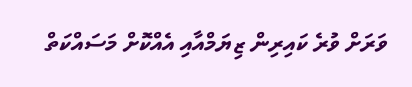ވަރަށް ވުރެ ކައިރިން ޒިޔަމްއާއި އެއްކޮށް މަސައްކަތް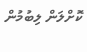ކޮށްލަން ލިބުމުން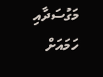މަގުސަދާއި ހަމައަށް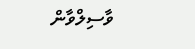ވާސިލްވާން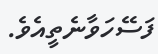ފަސޭހަވާނެތީއެވެ.